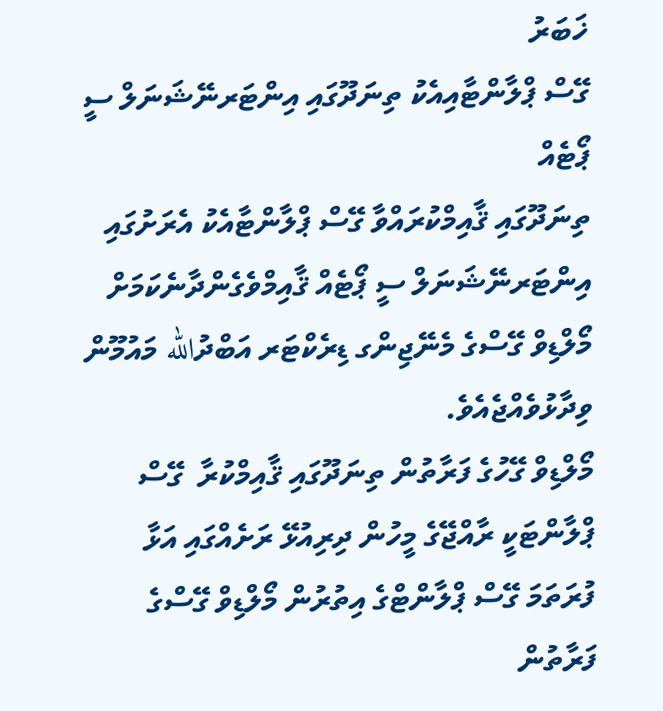ޚަބަރު
ގޭސް ޕްލާންޓާއިއެކު ތިނަދޫގައި އިންޓަރނޭޝަނަލް ސީ ޕޯޓެއް
ތިނަދޫގައި ޤާއިމްކުރައްވާ ގޭސް ޕްލާންޓާއެކު އެރަށުގައި އިންޓަރނޭޝަނަލް ސީ ޕޯޓެއް ޤާއިމްވެގެންދާނެކަމަށް މޯލްޑިވް ގޭސްގެ މެނޭޖިންގ ޑިރެކްޓަރ އަބްދުالله މައުމޫން ވިދާޅުވެއްޖެއެވެ.
މޯލްޑިވް ގޭހުގެ ފަރާތުން ތިނަދޫގައި ޤާއިމްކުރާ  ގޭސް ޕްލާންޓަކީ ރާއްޖޭގެ މީހުން ދިރިއުޅޭ ރަށެއްގައި އަޅާ  ފުރަތަމަ ގޭސް ޕްލާންޓްގެ އިތުރުން މޯލްޑިވް ގޭސްގެ ފަރާތުން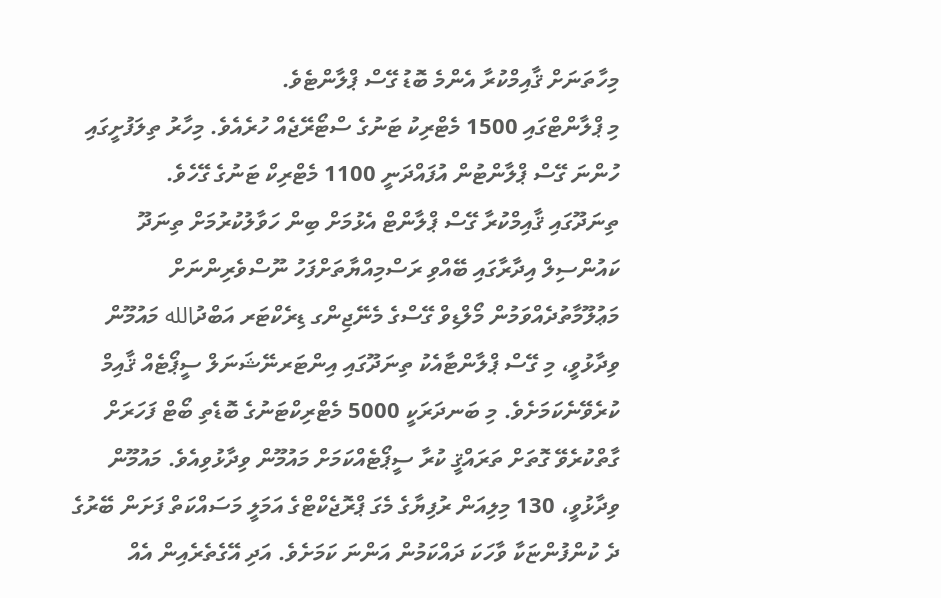މިހާތަނަށް ޤާއިމްކުރާ އެންމެ ބޮޑު ގޭސް ޕްލާންޓެވެ.
މި ޕްލާންޓްގައި 1500 މެޓްރިކު ޓަނުގެ ސްޓޯރޭޖެއް ހުރެއެވެ. މިހާރު ތިލަފުށީގައި ހުންނަ ގޭސް ޕްލާންޓުން އުފައްދަނީ 1100 މެޓްރިކް ޓަނުގެ ގޭހެވެ.
ތިނަދޫގައި ޤާއިމްކުރާ ގޭސް ޕްލާންޓް އެޅުމަށް ބިން ހަވާލުކުރުމަށް ތިނަދޫ ކައުންސިލް އިދާރާގައި ބޭއްވި ރަސްމިއްޔާތަށްފަހު ނޫސްވެރިންނަށް މަޢުލޫމާތުދެއްވަމުން މޯލްޑިވް ގޭސްގެ މެނޭޖިންގ ޑިރެކްޓަރ އަބްދުالله މައުމޫން ވިދާޅުވީ، މި ގޭސް ޕްލާންޓާއެކު ތިނަދޫގައި އިންޓަރނޭޝަނަލް ސީޕޯޓެއް ޤާއިމް ކުރެވޭނެކަމަށެވެ. މި ބަނދަރަކީ 5000 މެޓްރިކްޓަނުގެ ބޮޑެތި ބޯޓް ފަހަރަށް ގާތްކުރެވޭ ގޮތަށް ތަރައްޤީ ކުރާ ސީޕޯޓެއްކަމަށް މައުމޫން ވިދާޅުވިއެވެ. މައުމޫން ވިދާޅުވީ، 130 މިލިއަން ރުފިޔާގެ މެގަ ޕްރޮޖެކްޓްގެ އަމަލީ މަސައްކަތް ފަށަން ބޭރުގެ ދެ ކުންފުންޏަކާ ވާހަކަ ދައްކަމުން އަންނަ ކަމަށެވެ. އަދި އޭގެތެރެއިން އެއް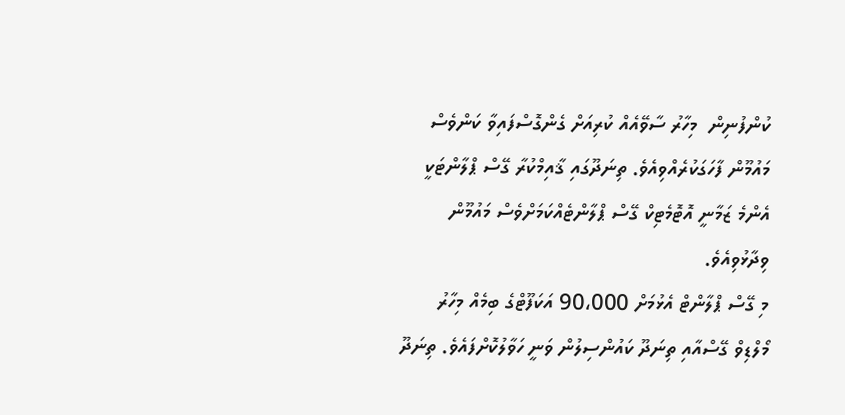ކުންފުނިން  މިހާރު ސާވޭއެއް ކުރިއަށް ގެންގޮސްފައިވާ ކަންވެސް މައުމޫން ފާހަގަކުރެއްވިއެވެ. ތިނަދޫގައި ޤާއިމްކުރާ ގޭސް ޕްލާންޓަކީ އެންމެ ޒަމާނީ އޮޓޮމެޓިކް ގޭސް ޕްލާންޓެއްކަމަށްވެސް މައުމޫން ވިދާޅުވިއެވެ.
މި ގޭސް ޕްލާންޓް އެޅުމަށް 90،000 އަކަފޫޓްގެ ބިމެއް މިހާރު މޯލްޑިވް ގޭސްއާއި ތިނަދޫ ކައުންސިލުން ވަނީ ހަވާލުކޮށްފައެވެ. ތިނަދޫ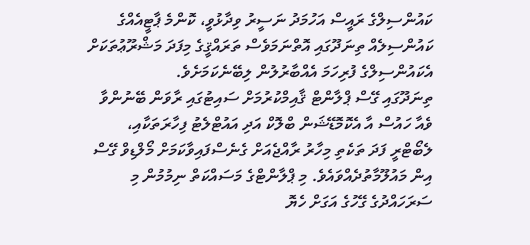ކައުންސިލްގެ ރައީސް އަހުމަދު ނަސީރު ވިދާޅުވީ، ކޮންމެ ޕާޓީއެއްގެ ކައުންސިލެއް ތިނަދޫގައި އޮތްނަމަވެސް ތަރައްޤީގެ މިފަދަ މަޝްރޫޢުތަކަށް އެކައުންސިލްގެ ފުރިހަމަ އެއްބާރުލުން ލިބޭނެކަމަށެވެ.
ތިނަދޫގައި ގޭސް ޕްލާންޓް ޤާއިމްކުރުމަށް ސައިޓުގައި ރާވަން ބޭނުންވާ ވެއާ ހައުސް އާ އެކޮމޮޑޭޝަން ބްލޮކް އަދި އައުޓްލެޓު ފިހާރަތަކާއި، ލެބޯޓްރީ ފަދަ ތަކެތި މިހާރު ރާއްޖެއަށް ގެނެސްފައިވާކަމަށް މޯލްޑިވް ގޭސް އިން މައުލޫމާތުދެއްވައެވެ. މި ޕްލާންޓްގެ މަސައްކަތް ނިމުމުން މި ސަރަހައްދުގެ ގޭހުގެ އަގަށް ހެޔޮ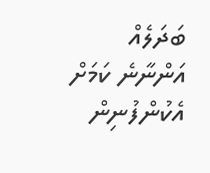ބަދަލެއް އަންނާނެ ކަމަށް އެކުންފުނިން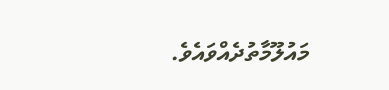މައުލޫމާތުދެއްވައެވެ.